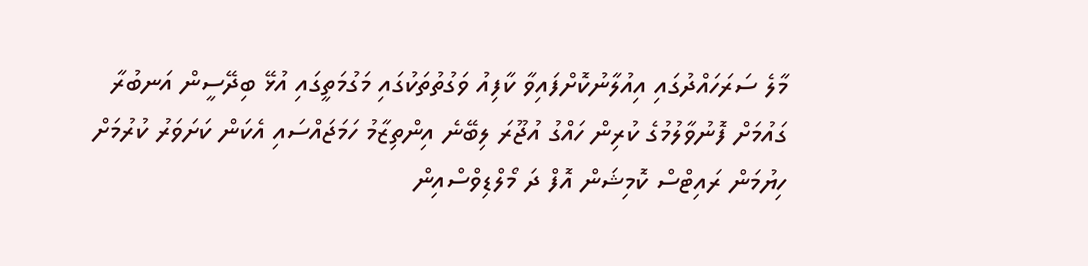މާލެ ސަރަހައްދުގައި އިއުލާނުކޮށްފައިވާ ކާފިއު ވަގުތުތަކުގައި މަގުމަތީގައި އުޅޭ ބިދޭސީން އަނބުރާ ގައުމަށް ފޮނުވާލުމުގެ ކުރިން ހައްގު އުޖޫރަ ލިބޭނެ އިންތިޒާމު ހަމަޖައްސައި އެކަން ކަށަވަރު ކުރުމަށް ހިޔުމަން ރައިޓްސް ކޮމިޝަން އޮފް ދަ މޯލްޑިވްސްއިން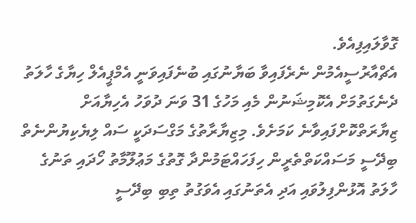ގޮވާލައިފިއެވެ.
އެޗްއާރުސީއެމުން ނެރެފައިވާ ބަޔާނުގައި ބުނެފައިވަނީ އެމްޕީއެލް ހިޔާގެ ހާލަތު ދެނެގަތުމަށް އެކޮމިޝަނުން މެއި މަހުގެ 31 ވަނަ ދުވަހު އެހިޔާއަށް ޒިޔާރަތްކޮށްފައިވާނެ ކަމަށެވެ. މިޒިޔާރާތުގެ މަގްސަދަކީ ސައް ލިޔެކިޔުންނެތް ބިދޭސީ މަސައްކަތްތެރީން ހިފަހައްޓަމުންދާ ގޮތުގެ މަޢުލޫމާތު ހޯދައި ތަނުގެ ހާލަތު އޮޅުންފިލުވައި އަދި އެތަނުގައި އެވަގުތު ތިބި ބިދޭސީ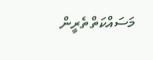މަސައްކަތްތެރީން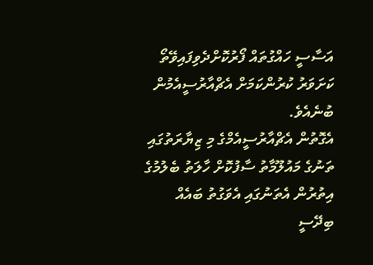އަސާސީ ހައްގުތައް ފޯރުކޮށްދެވިފައިވޭތޯ ކަށަވަރު ކުރުންކަމަށް އެޗްއާރުސީއެމުން ބުނެއެވެ.
އެގޮތުން އެޗްއާރުސީއެމްގެ މި ޒިޔާރަތުގައި ތަނުގެ މައުލޫމާތު ސާފުކޮށް ހާލަތު ބެލުމުގެ އިތުރުން އެތަނުގައި އެވަގުތު ބައެއް ބިދޭސީ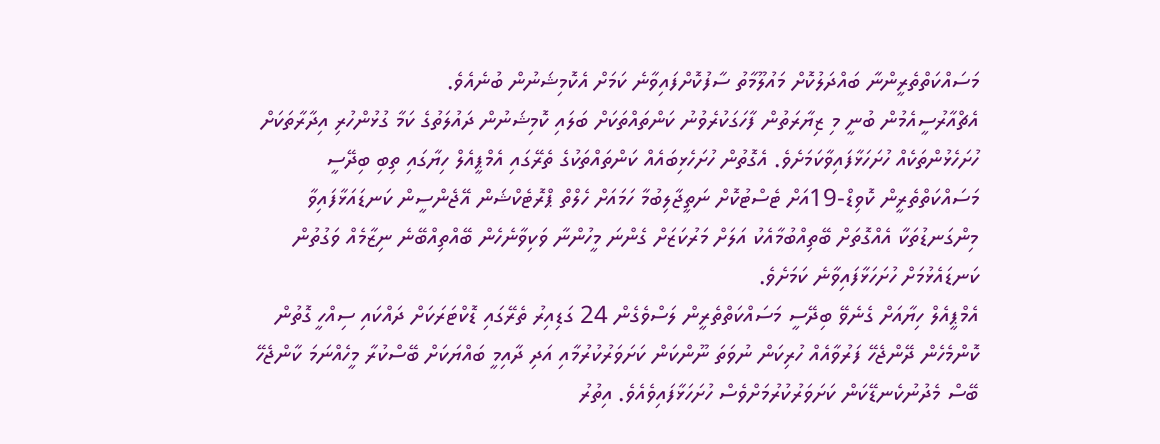މަސައްކަތްތެރީންނާ ބައްދަލުކޮށް މައުލޫމާތު ސާފުކޮށްފައިވާނެ ކަމަށް އެކޮމިޝަނުން ބުނެއެވެ.
އެޗްއާރުސީއެމުން ބުނީ މި ޒިޔާރަތުން ފާހަގަކުރެވުނު ކަންތައްތަކަށް ބަލައި ކޮމިޝަނުން ދައުލަތުގެ ކަމާ ގުޅުންހުރި އިދާރާތަކަށް ހުށަހެޅުންތަކެއް ހުށަހަޅާފައިވާކަމަށެވެ. އެގޮތުން ހުށަހެޅިބައެއް ކަންތައްތަކުގެ ތެރޭގައި އެމްޕީއެލް ހިޔާގައި ތިބި ބިދޭސީ މަސައްކަތްތެރީން ކޮވިޑް-19އަށް ޓެސްޓުކޮށް ނަތީޖާލިބުމާ ހަމައަށް ހެލްތް ޕްރޮޓެކްޝަން އޭޖެންސީން ކަނޑައަޅާފައިވާ މިންގަނޑުތަކާ އެއްގޮތަށް ބޭތިއްބުމާއެކު އަލަށް މަރުކަޒަށް ގެންނަ މީހުންނާ ވަކިވާނެހެން ބޭއްތިއްބޭނެ ނިޒާމެއް ވަގުތުން ކަނޑައެޅުމަށް ހުށަހަޅާފައިވާނެ ކަމަށެވެ.
އެމްޕީއެލް ހިޔާއަށް ގެނެވޭ ބިދޭސީ މަސައްކަތްތެރީން ލަސްވެގެން 24 ގަޑިއިރު ތެރޭގައި ޑޮކްޓަރަކަށް ދައްކައި ސިއްހީ ގޮތުން ކޮންމެހެން ދޭންޖެހޭ ފަރުވާއެއް ހުރިކަން ނުވަތަ ނޫންކަން ކަށަވަރުކުރުމާއި އަދި ދާއިމީ ބައްޔަކަށް ބޭސްކުރާ މީހެއްނަމަ ކާންޖެހޭ ބޭސް މެދުނުކެނޑޭކަން ކަށަވަރުކުރުމަށްވެސް ހުށަހަޅާފައިވެއެވެ. އިތުރު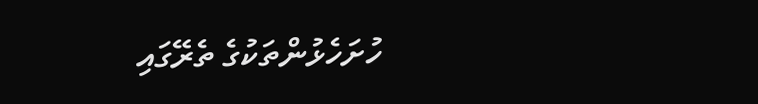ހުށަހެޅުންތަކުގެ ތެރޭގައި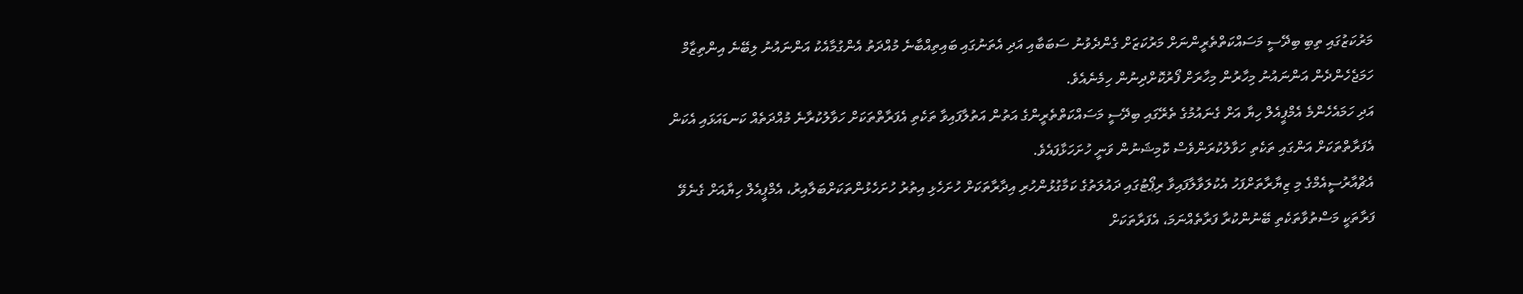މަރުކަޒުގައި ތިބި ބިދޭސީ މަސައްކަތްތެރީންނަށް މަރުކަޒަށް ގެންދެވުނު ސަބަބާއި އަދި އެތަނުގައި ބައިތިއްބާނެ މުއްދަތު އެންގުމާއެކު އަންނައުނު ލިބޭނެ އިންތިޒާމް ހަމަޖެހެންދެން އަންނައުނު މިހާރުން މިހާރަށް ފޯރުކޮށްދިނުން ހިމެނެއެވެ.
އަދި ހަމައެހެންމެ އެމްޕީއެލް ހިޔާ އަށް ގެނައުމުގެ ތެރޭގައި ބިދޭސީ މަސައްކަތްތެރީންގެ އަތުން އަތުލާފައިވާ ތަކެތި އެފަރާތްތަކަށް ހަވާލުކުރާނެ މުއްދަތެއް ކަނޑައަޅައި އެކަން އެފަރާތްތަކަށް އަންގައި ތަކެތި ހަވާލުކުރަންވެސް ކޮމިޝަނުން ވަނީ ހުށަހަޅާފައެވެ.
އެޗްއާރުސީއެމްގެ މި ޒިޔާރާތަށްފަހު އެކުލަވާލާފައިވާ ރިޕޯޓުގައި ދައުލަތުގެ ކަމާގުޅުންހުރި އިދާރާތަކަށް ހުށަހެޅި އިތުރު ހުށަހެޅުންތަކަށްބަލާއިރު، އެމްޕީއެލް ހިޔާއަށް ގެނެވޭ ފަރާތަކީ މަސްތުވާތަކެތި ބޭނުންކުރާ ފަރާތެއްނަމަ، އެފަރާތަކަށް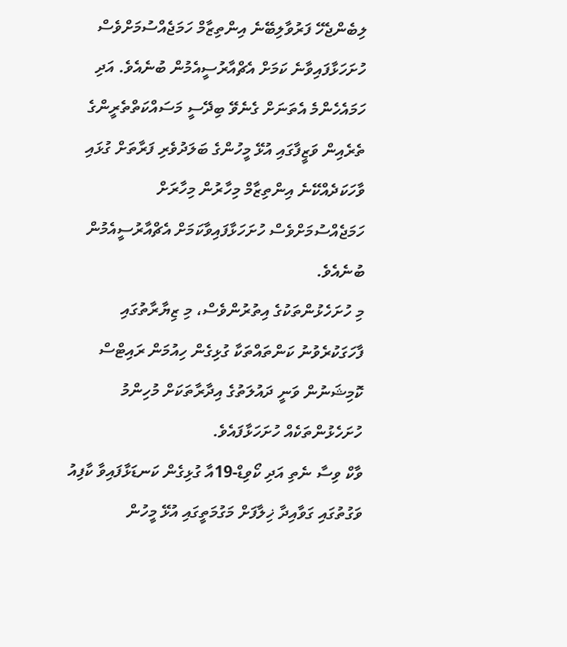ލިބެންޖެހޭ ފަރުވާލިބޭނެ އިންތިޒާމް ހަމަޖެއްސުމަށްވެސް ހުށަހަޅާފައިވާނެ ކަމަށް އެޗްއާރުސީއެމުން ބުނެއެވެ. އަދި ހަމައެހެންމެ އެތަނަށް ގެނެވޭ ބިދޭސީ މަސައްކަތްތެރީންގެ ތެރެއިން ވަޒީފާގައި އުޅޭ މީހުންގެ ބަލަދުވެރި ފަރާތަށް ގުޅައި ވާހަކަދެއްކޭނެ އިންތިޒާމް މިހާރުން މިހާރަށް ހަމަޖެއްސުމަށްވެސް ހުށަހަޅާފައިވާކަމަށް އެޗްއާރުސީއެމުން ބުނެއެވެ.
މި ހުށަހެޅުންތަކުގެ އިތުރުންވެސް، މި ޒިޔާރާތުގައި ފާހަގަކުރެވުނު ކަންތައްތަކާ ގުޅިގެން ހިއުމަން ރައިޓްސް ކޮމިޝަނުން ވަނީ ދައުލަތުގެ އިދާރާތަކަށް މުހިންމު ހުށަހެޅުންތަކެއް ހުށަހަޅާފައެވެ.
ވާކް ވިސާ ނެތި އަދި ކޯވިޑް-19އާ ގުޅިގެން ކަނޑަޅާފައިވާ ކާފިއު ވަގުތުގައި ގަވާއިދާ ޚިލާފަށް މަގުމަތީގައި އުޅޭ މީހުން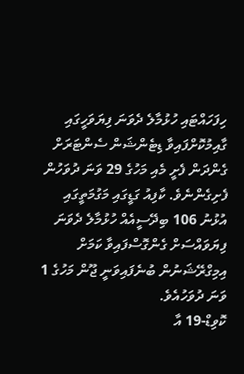ހިފަހައްޓައި ހުޅުމާލެ ދެވަނަ ފިޔަވަހީގައި ގާއިމުކޮށްފައިވާ ޑިޓެންޝަން ސެންޓަރަށް ގެންދަން ފެށީ މެއި މަހުގެ 29 ވަނަ ދުވަހުން ފެށިގެންނެވެ. ކާފިއު ގަޑީގައި މަގުމަތީގައި އުޅުނު 106 ބިދޭސީއެއް ހުޅުމާލެ ދެވަނަ ފިޔަވައްސަށް ގެންގޮސްފައިވާ ކަމަށް އިމިގްރޭޝަނުން ބުނެފައިވަނީ ޖޫން މަހުގެ 1 ވަނަ ދުވަހުއެވެ.
ކޮވިޑް-19 އާ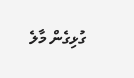ގުޅިގެން މާލެ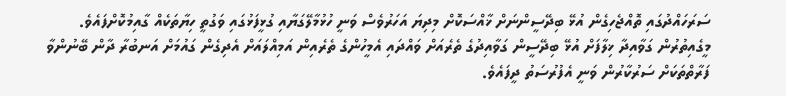ސަރަހައްދުގައި ތޮއްޖެހިގެން އުޅޭ ބިދޭސީންނަށް ޚާއްސަކޮށް މިދިޔަ އަހަރުވެސް ވަނީ ހުޅުމާލޭގަޔާއި ގުޅީފަޅުގައި ވަގުތީ ހިޔާތަކެއް ގާއިމުކޮށްފައެވެ. މީގެއިތުރުން ގަވާއިދާ ޚިލާފަށް އުޅޭ ބިދޭސީން ގަވާއިދުގެ ތެރެއަށް ވައްދައި އެމީހުންގެ ތެރެއިން އަމިއްލައަށް އެދިގެން ގައުމަށް އަނބުރާ ދާން ބޭނުންވާ ފަރާތްތަކަށް ސަރުކާރުން ވަނީ އެފުރުސަތު ދީފައެވެ.